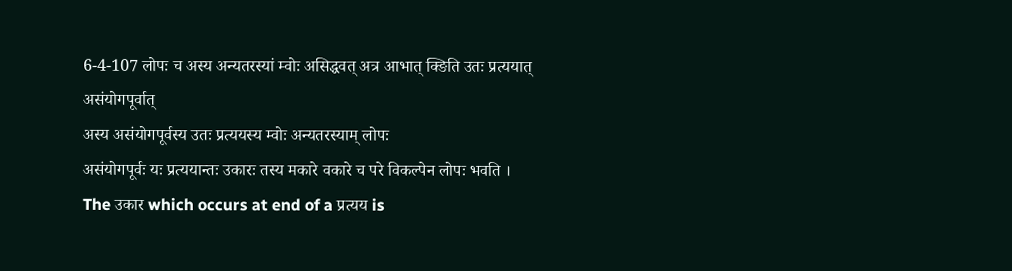6-4-107 लोपः च अस्य अन्यतरस्यां म्वोः असिद्धवत् अत्र आभात् क्ङिति उतः प्रत्ययात् असंयोगपूर्वात्
अस्य असंयोगपूर्वस्य उतः प्रत्ययस्य म्वोः अन्यतरस्याम् लोपः
असंयोगपूर्वः यः प्रत्ययान्तः उकारः तस्य मकारे वकारे च परे विकल्पेन लोपः भवति ।
The उकार which occurs at end of a प्रत्यय is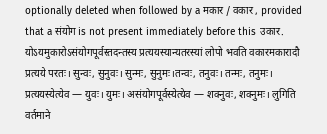optionally deleted when followed by a मकार / वकार , provided that a संयोग is not present immediately before this उकार.
योऽयमुकारोऽसंयोगपूर्वस्तदन्तस्य प्रत्ययस्यान्यतरस्यां लोपो भवति वकारमकारादौ प्रत्यये परतः। सुन्वः, सुनुवः। सुन्मः, सुनुमः।तन्वः, तनुवः। तन्मः, तनुमः। प्रत्ययस्येत्येव — युवः। युमः। असंयोगपूर्वस्येत्येव — शक्नुवः, शक्नुमः। लुगिति वर्तमाने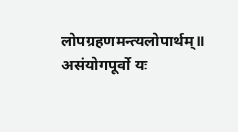लोपग्रहणमन्त्यलोपार्थम्॥
असंयोगपूर्वो यः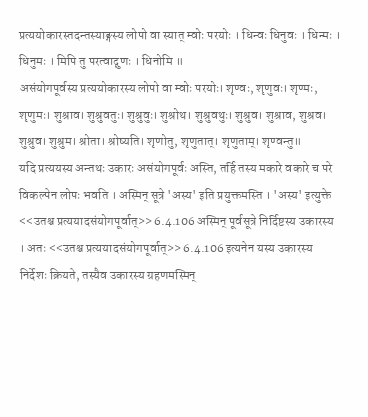प्रत्ययोकारस्तदन्तस्याङ्गस्य लोपो वा स्यात् म्वोः परयोः । धिन्वः धिनुवः । धिन्मः । धिनुमः । मिपि तु परत्वाद्गुणः । धिनोमि ॥
असंयोगपूर्वस्य प्रत्ययोकारस्य लोपो वा म्वोः परयोः। शृण्वः, शृणुवः। शृण्मः, शृणुमः। शुश्राव। शुश्रुवतुः। शुश्रुवुः। शुश्रोथ। शुश्रुवथुः। शुश्रुव। शुश्राव, शुश्रव। शुश्रुव। शुश्रुम। श्रोता। श्रोष्यति। शृणोतु, शृणुतात्। शृणुताम्। शृण्वन्तु॥
यदि प्रत्ययस्य अन्तथः उकारः असंयोगपूर्वः अस्ति, तर्हि तस्य मकारे वकारे च परे विकल्पेन लोपः भवति । अस्मिन् सूत्रे 'अस्य' इति प्रयुक्तमस्ति । 'अस्य' इत्युक्ते <<उतश्च प्रत्ययादसंयोगपूर्वात्>> 6.4.106 अस्मिन् पूर्वसूत्रे निर्दिष्टस्य उकारस्य । अतः <<उतश्च प्रत्ययादसंयोगपूर्वात्>> 6.4.106 इत्यनेन यस्य उकारस्य निर्देशः क्रियते, तस्यैव उकारस्य ग्रहणमस्मिन्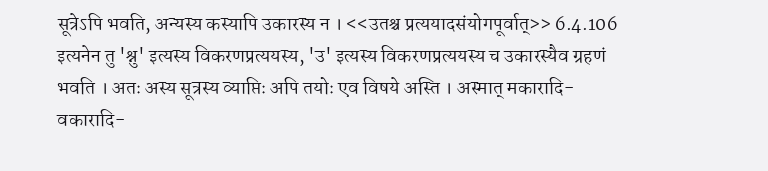सूत्रेऽपि भवति, अन्यस्य कस्यापि उकारस्य न । <<उतश्च प्रत्ययादसंयोगपूर्वात्>> 6.4.106 इत्यनेन तु 'श्नु' इत्यस्य विकरणप्रत्ययस्य, 'उ' इत्यस्य विकरणप्रत्ययस्य च उकारस्यैव ग्रहणं भवति । अतः अस्य सूत्रस्य व्याप्तिः अपि तयोः एव विषये अस्ति । अस्मात् मकारादि-वकारादि-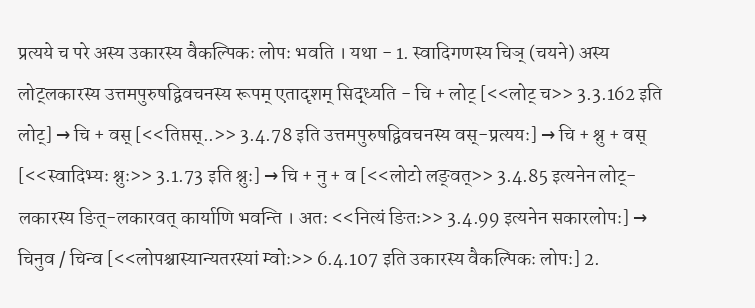प्रत्यये च परे अस्य उकारस्य वैकल्पिकः लोपः भवति । यथा - 1. स्वादिगणस्य चिञ् (चयने) अस्य लोट्लकारस्य उत्तमपुरुषद्विवचनस्य रूपम् एतादृशम् सिद्ध्यति - चि + लोट् [<<लोट् च>> 3.3.162 इति लोट्] → चि + वस् [<<तिप्तस्..>> 3.4.78 इति उत्तमपुरुषद्विवचनस्य वस्-प्रत्ययः] → चि + श्नु + वस् [<<स्वादिभ्यः श्नुः>> 3.1.73 इति श्नुः] → चि + नु + व [<<लोटो लङ्वत्>> 3.4.85 इत्यनेन लोट्-लकारस्य ङित्-लकारवत् कार्याणि भवन्ति । अतः <<नित्यं ङितः>> 3.4.99 इत्यनेन सकारलोपः] → चिनुव / चिन्व [<<लोपश्चास्यान्यतरस्यां म्वोः>> 6.4.107 इति उकारस्य वैकल्पिकः लोपः] 2.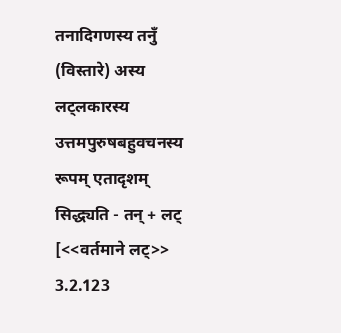तनादिगणस्य तनुँ (विस्तारे) अस्य लट्लकारस्य उत्तमपुरुषबहुवचनस्य रूपम् एतादृशम् सिद्ध्यति - तन् + लट् [<<वर्तमाने लट्>> 3.2.123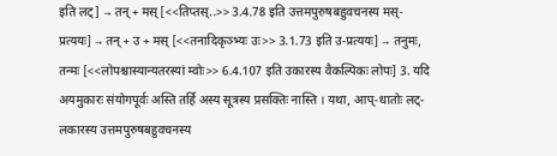इति लट्] → तन् + मस् [<<तिप्तस्..>> 3.4.78 इति उत्तमपुरुषबहुवचनस्य मस्-प्रत्ययः] → तन् + उ + मस् [<<तनादिकृञ्भ्यः उः>> 3.1.73 इति उ-प्रत्ययः] → तनुमः, तन्मः [<<लोपश्चास्यान्यतरस्यां म्वोः>> 6.4.107 इति उकारस्य वैकल्पिकः लोपः] 3. यदि अयमुकारः संयोगपूर्वः अस्ति तर्हि अस्य सूत्रस्य प्रसक्तिः नास्ति । यथा, आप्-धातोः लट्-लकारस्य उत्तमपुरुषबहुवचनस्य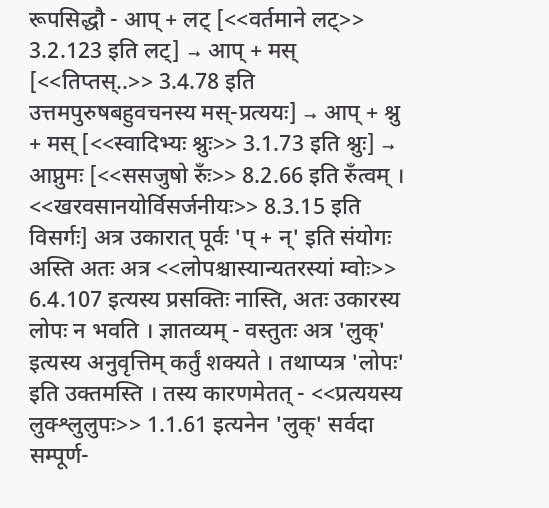रूपसिद्धौ - आप् + लट् [<<वर्तमाने लट्>> 3.2.123 इति लट्] → आप् + मस् [<<तिप्तस्..>> 3.4.78 इति उत्तमपुरुषबहुवचनस्य मस्-प्रत्ययः] → आप् + श्नु + मस् [<<स्वादिभ्यः श्नुः>> 3.1.73 इति श्नुः] → आप्नुमः [<<ससजुषो रुँः>> 8.2.66 इति रुँत्वम् । <<खरवसानयोर्विसर्जनीयः>> 8.3.15 इति विसर्गः] अत्र उकारात् पूर्वः 'प् + न्' इति संयोगः अस्ति अतः अत्र <<लोपश्चास्यान्यतरस्यां म्वोः>> 6.4.107 इत्यस्य प्रसक्तिः नास्ति, अतः उकारस्य लोपः न भवति । ज्ञातव्यम् - वस्तुतः अत्र 'लुक्' इत्यस्य अनुवृत्तिम् कर्तुं शक्यते । तथाप्यत्र 'लोपः' इति उक्तमस्ति । तस्य कारणमेतत् - <<प्रत्ययस्य लुक्श्लुलुपः>> 1.1.61 इत्यनेन 'लुक्' सर्वदा सम्पूर्ण-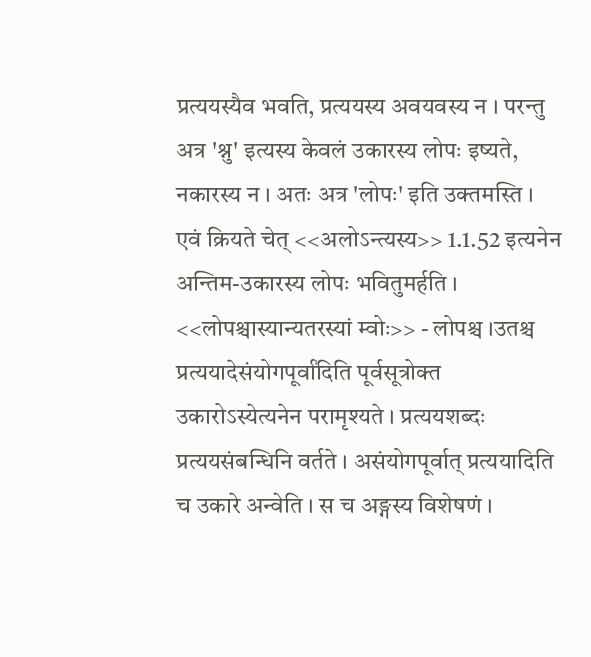प्रत्ययस्यैव भवति, प्रत्ययस्य अवयवस्य न । परन्तु अत्र 'श्नु' इत्यस्य केवलं उकारस्य लोपः इष्यते, नकारस्य न । अतः अत्र 'लोपः' इति उक्तमस्ति । एवं क्रियते चेत् <<अलोऽन्त्यस्य>> 1.1.52 इत्यनेन अन्तिम-उकारस्य लोपः भवितुमर्हति ।
<<लोपश्चास्यान्यतरस्यां म्वोः>> - लोपश्च ।उतश्च प्रत्ययादेसंयोगपूर्वा॑दिति पूर्वसूत्रोक्त उकारोऽस्येत्यनेन परामृश्यते । प्रत्ययशब्दः प्रत्ययसंबन्धिनि वर्तते । असंयोगपूर्वात् प्रत्ययादिति च उकारे अन्वेति । स च अङ्गस्य विशेषणं ।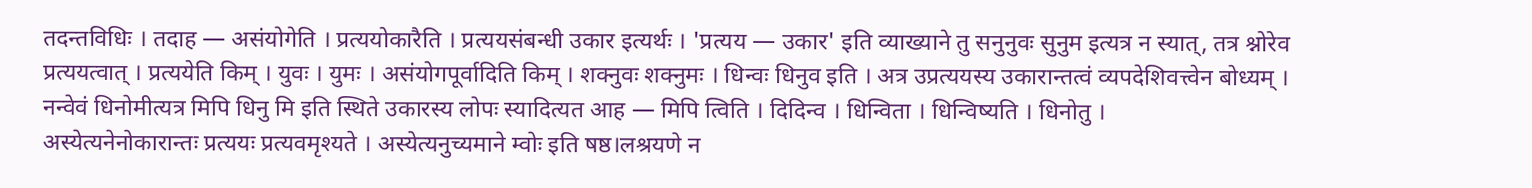तदन्तविधिः । तदाह — असंयोगेति । प्रत्ययोकारैति । प्रत्ययसंबन्धी उकार इत्यर्थः । 'प्रत्यय — उकार' इति व्याख्याने तु सनुनुवः सुनुम इत्यत्र न स्यात्, तत्र श्नोरेव प्रत्ययत्वात् । प्रत्ययेति किम् । युवः । युमः । असंयोगपूर्वादिति किम् । शक्नुवः शक्नुमः । धिन्वः धिनुव इति । अत्र उप्रत्ययस्य उकारान्तत्वं व्यपदेशिवत्त्वेन बोध्यम् । नन्वेवं धिनोमीत्यत्र मिपि धिनु मि इति स्थिते उकारस्य लोपः स्यादित्यत आह — मिपि त्विति । दिदिन्व । धिन्विता । धिन्विष्यति । धिनोतु ।
अस्येत्यनेनोकारान्तः प्रत्ययः प्रत्यवमृश्यते । अस्येत्यनुच्यमाने म्वोः इति षष्ठ।लश्रयणे न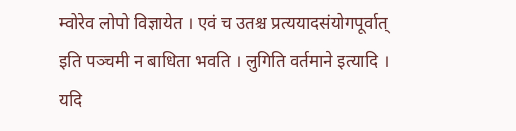म्वोरेव लोपो विज्ञायेत । एवं च उतश्च प्रत्ययादसंयोगपूर्वात् इति पञ्चमी न बाधिता भवति । लुगिति वर्तमाने इत्यादि । यदि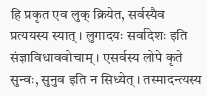हि प्रकृत एव लुक् क्रियेत, सर्वस्यैव प्रत्ययस्य स्यात् । लुगादयः सर्वादेशः इति संज्ञाविधाववोचाम् । एसर्वस्य लोपे कृते सुन्वः, सुनुव इति न सिध्येत् । तस्मादन्त्यस्य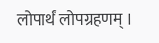लोपार्थं लोपग्रहणम् ।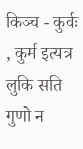किञ्च - कुर्वः , कुर्म इत्यत्र लुकि सति गुणो न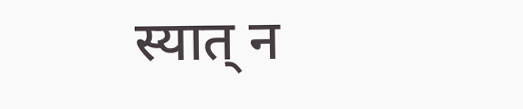स्यात् न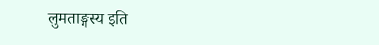लुमताङ्गस्य इति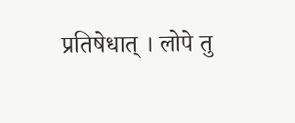प्रतिषेधात् । लोपे तु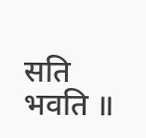सति भवति ॥